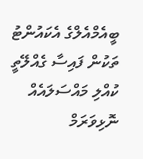ބީއެމްއެލްގެ އެކައުންޓު ތަކުން ފައިސާ ގެއްލޭތީ ކުއްލި މައްސަލައެއް
ނޮޅިވަރަމް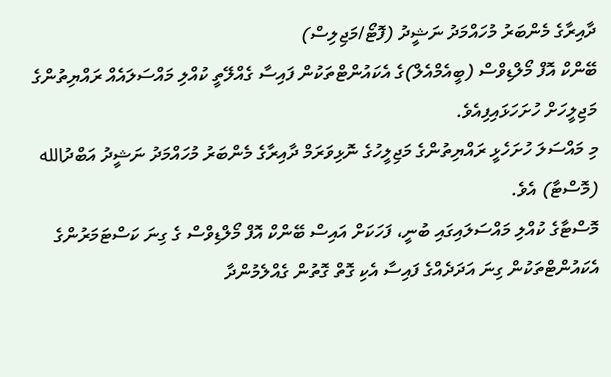ދާއިރާގެ މެންބަރު މުހައްމަދު ނަޝީދު (ފޮޓޯ/މަޖިލިސް)
ބޭންކް އޮފް މޯލްޑިވްސް (ބީއެމްއެލް)ގެ އެކައުންޓްތަކުން ފައިސާ ގެއްލޭތީ ކުއްލި މައްސަލައެއް ރައްޔިތުންގެ މަޖިލީހަށް ހުށަހަޅައިފިއެވެ.
މި މައްސަލަ ހުށަހެޅީ ރައްޔިތުންގެ މަޖިލީހުގެ ނޮޅިވަރަމް ދާއިރާގެ މެންބަރު މުހައްމަދު ނަޝީދު އަބްދުالله (މޮސްޓާ) އެވެ.
މޮސްޓާގެ ކުއްލި މައްސަލައިގައި ބުނީ، ފަހަކަށް އައިސް ބޭންކް އޮފް މޯލްޑިވްސް ގެ ގިނަ ކަސްޓަމަރުންގެ އެކައުންޓްތަކުން ގިނަ އަދަދެއްގެ ފައިސާ އެކި ގޮތް ގޮތުން ގެއްލެމުންދާ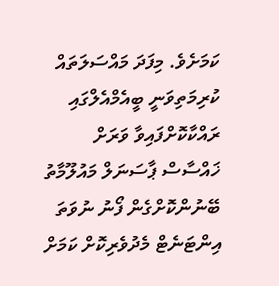ކަމަށެވެ. މިފަދަ މައްސަލަތައް ކުރިމަތިވަނީ ބީއެމްއެލްގައި ރައްކާކޮށްފައިވާ ވަރަށް ޚައްސާސް ޕާސަނަލް މައުލޫމާތު ބޭނުންކޮށްގެން ފޯނު ނުވަތަ އިންޓަނެޓް މެދުވެރިކޮށް ކަމަށް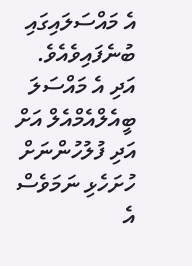އެ މައްސަލައިގައި ބުނެފައިވެއެވެ.
އަދި އެ މައްސަލަ ބީއެލްއެމްއެލް އަށް އަދި ފުލުހުންނަށް ހުށަހެޅި ނަމަވެސް އެ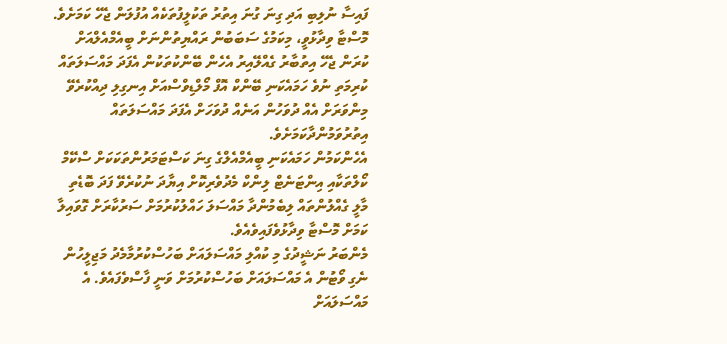ފައިސާ ނުލިބި އަދި ގިނަ ގުނަ އިތުރު ތަކުލީފުތަކެއް އުފުލަން ޖެހޭ ކަމަށެވެ.
މޮސްޓާ ވިދާޅުވީ، މިކަމުގެ ސަބަބުން ރައްޔިތުންނަށް ބީއެމްއެލްއަށް ކުރަން ޖެހޭ އިތުބާރު ގެއްލޭއިރު އެހެން ބޭންކުތަކުން އެފަދަ މައްސަލަތައް ކުރިމަތި ނުވެ ހަމައެކަނި ބޭންކް އޮފް މޯލްޑިވްސްއަށް އިނގިލި ދިއްކުރެވޭ މިންވަރަށް އެއް ދުވަހުން އަނެއް ދުވަހަށް އެފަދަ މައްސަލަތައް އިތުރުވަމުންދާކަމަށެވެ.
އެހެންކަމުން ހަމައެކަނި ބީއެމްއެލްގެ ގިނަ ކަސްޓަމަރުންތަކަކަށް ސްކޭމް ކޯލްތަކާއި އިންޓަނެޓް ލިންކް މެދުވެރިކޮށް އިޔާދަ ނުކުރެވޭ ފަދަ ބޮޑެތި މާލީ ގެއްލުންތައް ލިބެމުންދާ މައްސަލަ ހައްލުކުރުމަށް ސަރުކާރަށް ގޮވައިލާ ކަމަށް މޮސްޓާ ވިދާޅުވެފައިވެއެވެ.
މެންބަރު ނަޝީދުގެ މި ކުއްލި މައްސަލައަށް ބަހުސްކުރުމާމެދު މަޖިލީހުން ނެގި ވޯޓުން އެ މައްސަލައަށް ބަހުސްކުރުމަށް ވަނީ ފާސްވެފައެވެ. އެ މައްސަލައަށް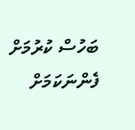ބަހުސް ކުރުމަށް ފެންނަކަމަށް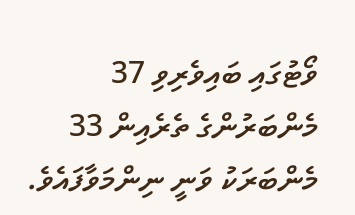ވޯޓުގައި ބައިވެރިވި 37 މެންބަރުންގެ ތެރެއިން 33 މެންބަރަކު ވަނީ ނިންމަވާފައެވެ.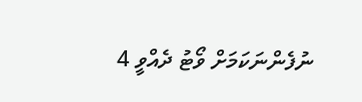ނުފެންނަކަމަށް ވޯޓު ދެއްވީ 4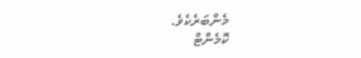މެންބަރެކެވެ.
ކޮމެންޓް